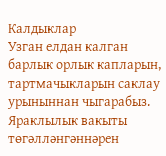Калдыклар
Узган елдан калган барлык орлык капларын, тартмачыкларын саклау урыныннан чыгарабыз. Яраклылык вакыты төгәлләнгәннәрен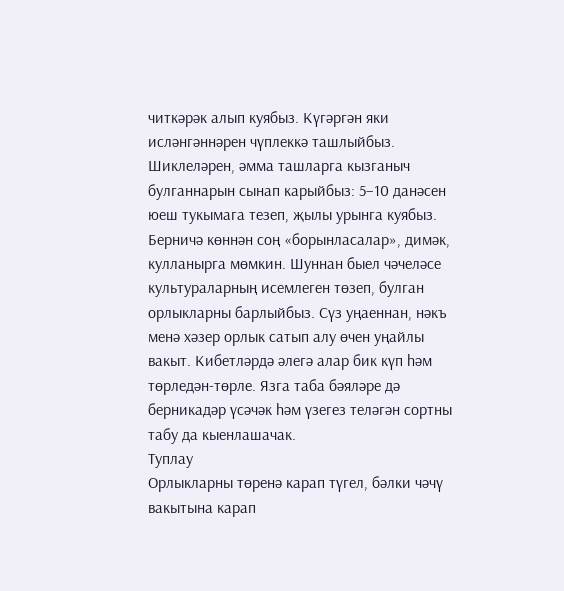читкәрәк алып куябыз. Күгәргән яки исләнгәннәрен чүплеккә ташлыйбыз. Шиклеләрен, әмма ташларга кызганыч булганнарын сынап карыйбыз: 5–10 данәсен юеш тукымага тезеп, җылы урынга куябыз. Берничә көннән соң «борынласалар», димәк, кулланырга мөмкин. Шуннан быел чәчеләсе культураларның исемлеген төзеп, булган орлыкларны барлыйбыз. Сүз уңаеннан, нәкъ менә хәзер орлык сатып алу өчен уңайлы вакыт. Кибетләрдә әлегә алар бик күп һәм төрледән-төрле. Язга таба бәяләре дә берникадәр үсәчәк һәм үзегез теләгән сортны табу да кыенлашачак.
Туплау
Орлыкларны төренә карап түгел, бәлки чәчү вакытына карап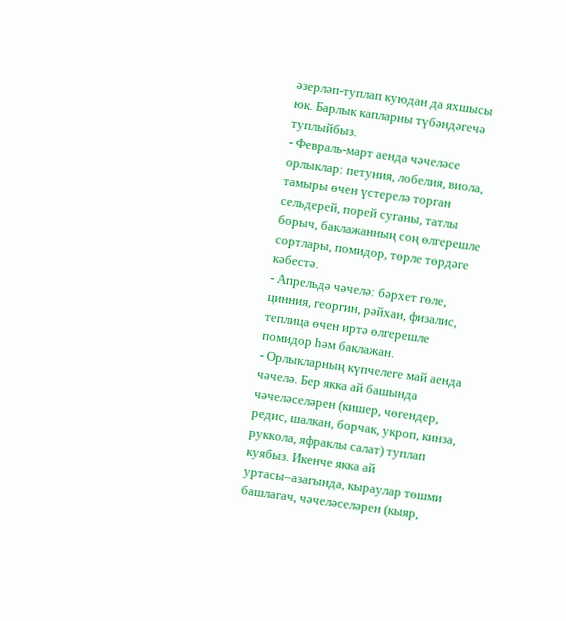әзерләп-туплап куюдан да яхшысы юк. Барлык капларны түбәндәгечә туплыйбыз.
- Февраль-март аенда чәчеләсе орлыклар: петуния, лобелия, виола, тамыры өчен үстерелә торган сельдерей, порей суганы, татлы борыч, баклажанның соң өлгерешле сортлары, помидор, төрле төрдәге кәбестә.
- Апрельдә чәчелә: бәрхет гөле, цинния, георгин, рәйхан, физалис, теплица өчен иртә өлгерешле помидор һәм баклажан.
- Орлыкларның күпчелеге май аенда чәчелә. Бер якка ай башында чәчеләселәрен (кишер, чөгендер, редис, шалкан, борчак, укроп, кинза, руккола, яфраклы салат) туплап куябыз. Икенче якка ай уртасы–азагында, кыраулар төшми башлагач, чәчеләселәрен (кыяр,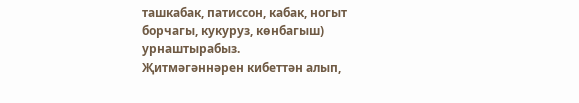ташкабак, патиссон, кабак, ногыт борчагы, кукуруз, көнбагыш) урнаштырабыз.
Җитмәгәннәрен кибеттән алып,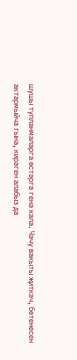шушы тупланмаларга өстәргә генә кала. Чәчү вакыты җиткәч, бөтенесен актармыйча гына, кирәген алабыз да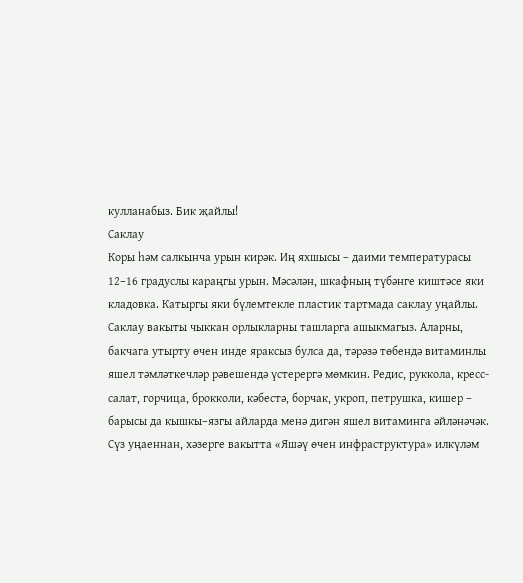кулланабыз. Бик җайлы!
Саклау
Коры һәм салкынча урын кирәк. Иң яхшысы – даими температурасы 12–16 градуслы караңгы урын. Мәсәлән, шкафның түбәнге киштәсе яки кладовка. Катыргы яки бүлемтекле пластик тартмада саклау уңайлы.
Саклау вакыты чыккан орлыкларны ташларга ашыкмагыз. Аларны, бакчага утырту өчен инде яраксыз булса да, тәрәзә төбендә витаминлы яшел тәмләткечләр рәвешендә үстерергә мөмкин. Редис, руккола, кресс-салат, горчица, брокколи, кәбестә, борчак, укроп, петрушка, кишер – барысы да кышкы–язгы айларда менә дигән яшел витаминга әйләнәчәк.
Сүз уңаеннан, хәзерге вакытта «Яшәү өчен инфраструктура» илкүләм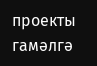проекты гамәлгә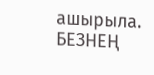ашырыла.
БЕЗНЕҢ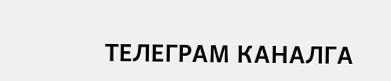ТЕЛЕГРАМ КАНАЛГА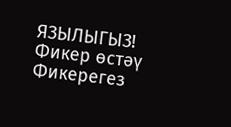ЯЗЫЛЫГЫЗ!
Фикер өстәү
Фикерегез